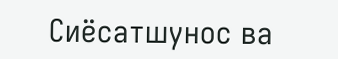Сиёсатшунос ва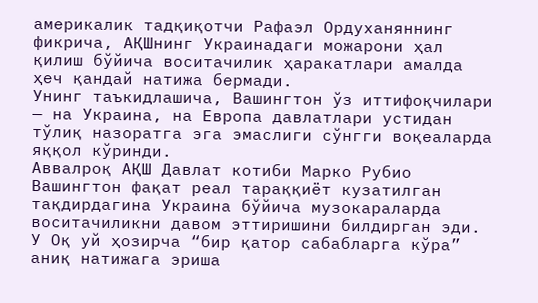америкалик тадқиқотчи Рафаэл Ордуханяннинг фикрича, АҚШнинг Украинадаги можарони ҳал қилиш бўйича воситачилик ҳаракатлари амалда ҳеч қандай натижа бермади.
Унинг таъкидлашича, Вашингтон ўз иттифоқчилари — на Украина, на Европа давлатлари устидан тўлиқ назоратга эга эмаслиги сўнгги воқеаларда яққол кўринди.
Аввалроқ АҚШ Давлат котиби Марко Рубио Вашингтон фақат реал тараққиёт кузатилган тақдирдагина Украина бўйича музокараларда воситачиликни давом эттиришини билдирган эди. У Оқ уй ҳозирча “бир қатор сабабларга кўра” аниқ натижага эриша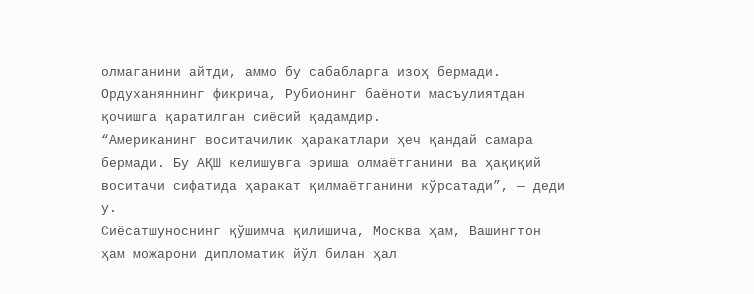олмаганини айтди, аммо бу сабабларга изоҳ бермади.
Ордуханяннинг фикрича, Рубионинг баёноти масъулиятдан қочишга қаратилган сиёсий қадамдир.
“Американинг воситачилик ҳаракатлари ҳеч қандай самара бермади. Бу АҚШ келишувга эриша олмаётганини ва ҳақиқий воситачи сифатида ҳаракат қилмаётганини кўрсатади”, — деди у.
Сиёсатшуноснинг қўшимча қилишича, Москва ҳам, Вашингтон ҳам можарони дипломатик йўл билан ҳал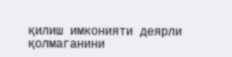қилиш имконияти деярли қолмаганини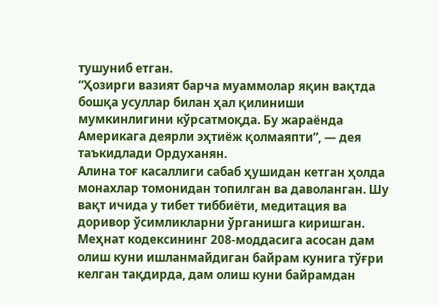тушуниб етган.
“Ҳозирги вазият барча муаммолар яқин вақтда бошқа усуллар билан ҳал қилиниши мумкинлигини кўрсатмоқда. Бу жараёнда Америкага деярли эҳтиёж қолмаяпти”, — дея таъкидлади Ордуханян.
Алина тоғ касаллиги сабаб ҳушидан кетган ҳолда монахлар томонидан топилган ва даволанган. Шу вақт ичида у тибет тиббиёти, медитация ва доривор ўсимликларни ўрганишга киришган.
Меҳнат кодексининг 208-моддасига асосан дам олиш куни ишланмайдиган байрам кунига тўғри келган тақдирда, дам олиш куни байрамдан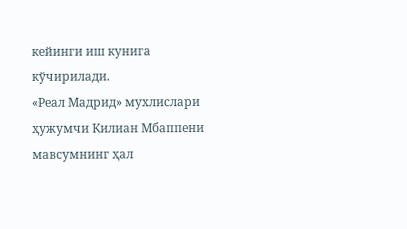кейинги иш кунига кўчирилади.
«Реал Мадрид» мухлислари ҳужумчи Килиан Мбаппени мавсумнинг ҳал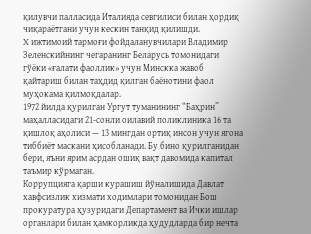қилувчи палласида Италияда севгилиси билан ҳордиқ чиқараётгани учун кескин танқид қилишди.
X ижтимоий тармоғи фойдаланувчилари Владимир Зеленскийнинг чегаранинг Беларусь томонидаги гўёки «ғалати фаоллик» учун Минскка жавоб қайтариш билан таҳдид қилган баёнотини фаол муҳокама қилмоқдалар.
1972 йилда қурилган Ургут туманининг “Баҳрин” маҳалласидаги 21-сонли оилавий поликлиника 16 та қишлоқ аҳолиси — 13 мингдан ортиқ инсон учун ягона тиббиёт маскани ҳисобланади. Бу бино қурилганидан бери, яъни ярим асрдан ошиқ вақт давомида капитал таъмир кўрмаган.
Коррупцияга қарши курашиш йўналишида Давлат хавфсизлик хизмати ходимлари томонидан Бош прокуратура ҳузуридаги Департамент ва Ички ишлар органлари билан ҳамкорликда ҳудудларда бир нечта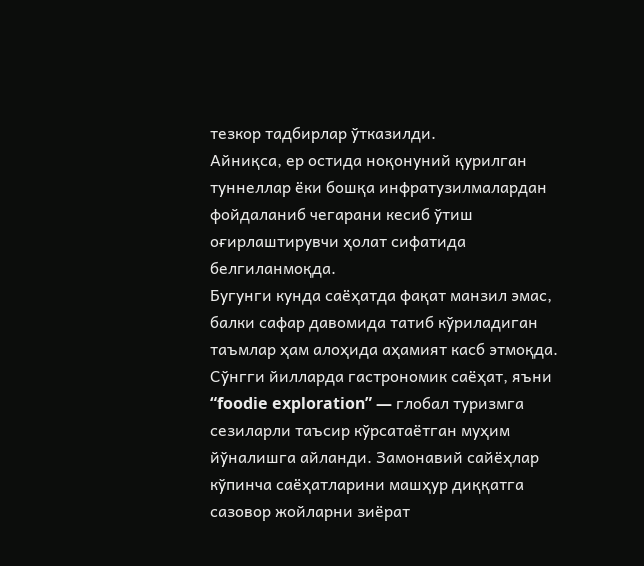тезкор тадбирлар ўтказилди.
Айниқса, ер остида ноқонуний қурилган туннеллар ёки бошқа инфратузилмалардан фойдаланиб чегарани кесиб ўтиш оғирлаштирувчи ҳолат сифатида белгиланмоқда.
Бугунги кунда саёҳатда фақат манзил эмас, балки сафар давомида татиб кўриладиган таъмлар ҳам алоҳида аҳамият касб этмоқда. Сўнгги йилларда гастрономик саёҳат, яъни “foodie exploration” — глобал туризмга сезиларли таъсир кўрсатаётган муҳим йўналишга айланди. Замонавий сайёҳлар кўпинча саёҳатларини машҳур диққатга сазовор жойларни зиёрат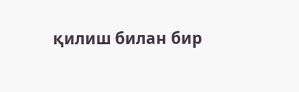қилиш билан бир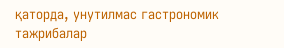қаторда, унутилмас гастрономик тажрибалар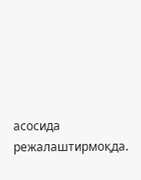асосида режалаштирмоқда.